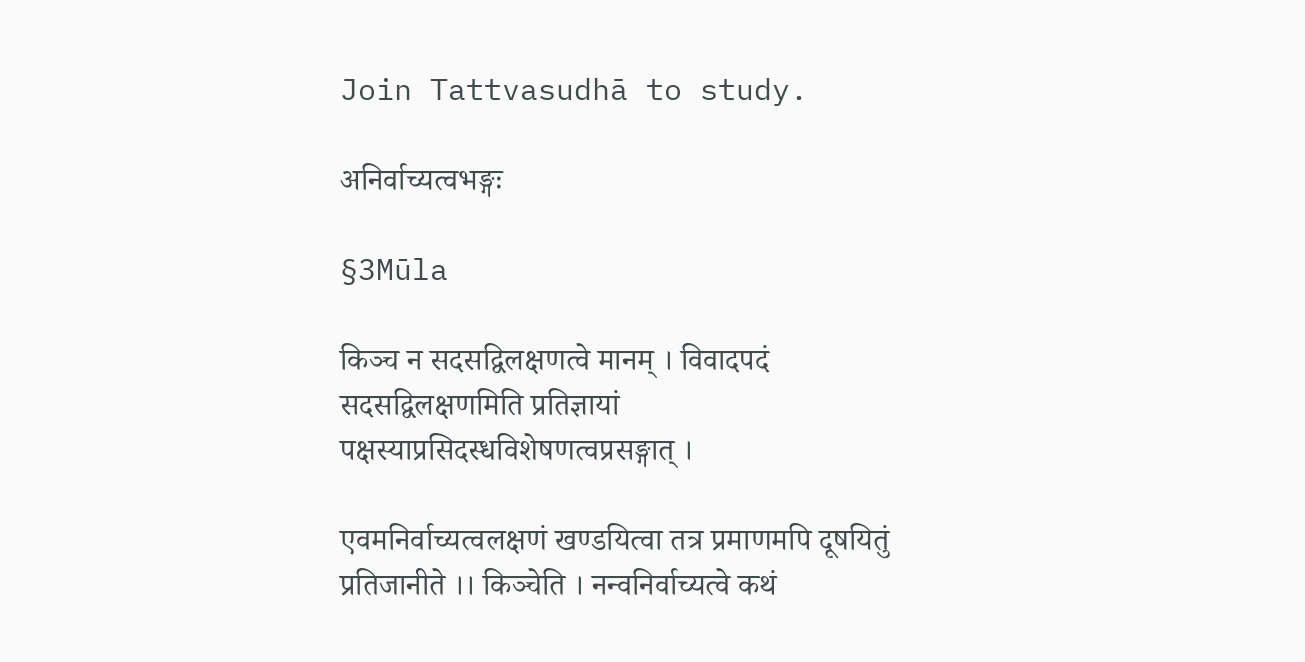Join Tattvasudhā to study.

अनिर्वाच्यत्वभङ्गः

§3Mūla

किञ्च न सदसद्विलक्षणत्वे मानम् । विवादपदं सदसद्विलक्षणमिति प्रतिज्ञायां पक्षस्याप्रसिदस्धविशेषणत्वप्रसङ्गात् ।

एवमनिर्वाच्यत्वलक्षणं खण्डयित्वा तत्र प्रमाणमपि दूषयितुं प्रतिजानीते ।। किञ्चेति । नन्वनिर्वाच्यत्वे कथं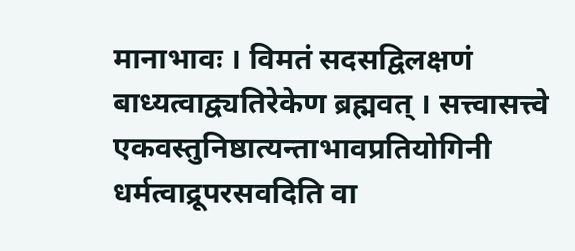मानाभावः । विमतं सदसद्विलक्षणं बाध्यत्वाद्व्यतिरेकेण ब्रह्मवत् । सत्त्वासत्त्वे एकवस्तुनिष्ठात्यन्ताभावप्रतियोगिनी धर्मत्वाद्रूपरसवदिति वा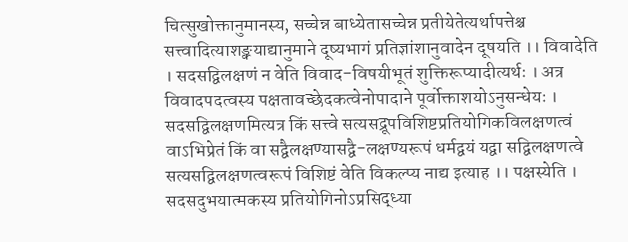चित्सुखोक्तानुमानस्य, सच्चेन्न बाध्येतासच्चेन्न प्रतीयेतेत्यर्थापत्तेश्च सत्त्वादित्याशङ्क्याद्यानुमाने दूष्यभागं प्रतिज्ञांशानुवादेन दूषयति ।। विवादेति । सदसद्विलक्षणं न वेति विवाद-विषयीभूतं शुक्तिरूप्यादीत्यर्थः । अत्र विवादपदत्वस्य पक्षतावच्छेदकत्वेनोपादाने पूर्वोक्ताशयोऽनुसन्धेयः । सदसद्विलक्षणमित्यत्र किं सत्त्वे सत्यसद्रूपविशिष्टप्रतियोगिकविलक्षणत्वं वाऽभिप्रेतं किं वा सद्वैलक्षण्यासद्वै-लक्षण्यरूपं धर्मद्वयं यद्वा सद्विलक्षणत्वे सत्यसद्विलक्षणत्वरूपं विशिष्टं वेति विकल्प्य नाद्य इत्याह ।। पक्षस्येति । सदसदुभयात्मकस्य प्रतियोगिनोऽप्रसिद्ध्या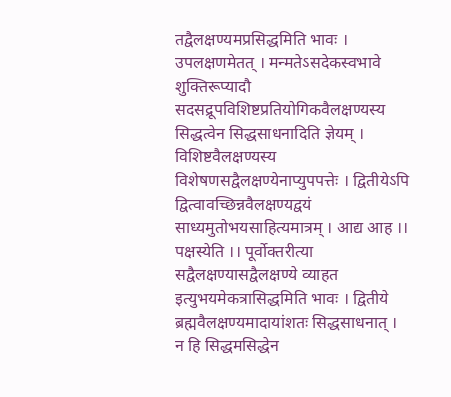तद्वैलक्षण्यमप्रसिद्धमिति भावः । उपलक्षणमेतत् । मन्मतेऽसदेकस्वभावे शुक्तिरूप्यादौ सदसद्रूपविशिष्टप्रतियोगिकवैलक्षण्यस्य सिद्धत्वेन सिद्धसाधनादिति ज्ञेयम् । विशिष्टवैलक्षण्यस्य विशेषणसद्वैलक्षण्येनाप्युपपत्तेः । द्वितीयेऽपि द्वित्वावच्छिन्नवैलक्षण्यद्वयं साध्यमुतोभयसाहित्यमात्रम् । आद्य आह ।। पक्षस्येति ।। पूर्वोक्तरीत्या सद्वैलक्षण्यासद्वैलक्षण्ये व्याहत इत्युभयमेकत्रासिद्धमिति भावः । द्वितीये ब्रह्मवैलक्षण्यमादायांशतः सिद्धसाधनात् । न हि सिद्धमसिद्धेन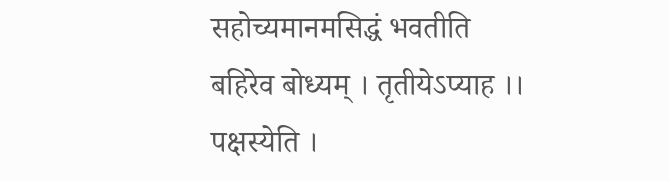सहोच्यमानमसिद्धं भवतीति बहिरेव बोध्यम् । तृतीयेऽप्याह ।। पक्षस्येति ।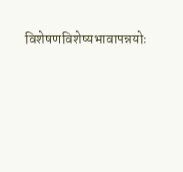विशेषणविशेष्यभावापन्नयोः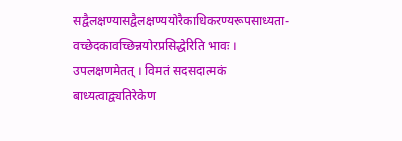सद्वैलक्षण्यासद्वैलक्षण्ययोरैकाधिकरण्यरूपसाध्यता-वच्छेदकावच्छिन्नयोरप्रसिद्धेरिति भावः । उपलक्षणमेतत् । विमतं सदसदात्मकं बाध्यत्वाद्व्यतिरेकेण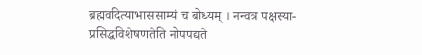ब्रह्मवदित्याभाससाम्यं च बोध्यम् । नन्वत्र पक्षस्या-प्रसिद्धविशेषणतेति नोपपद्यते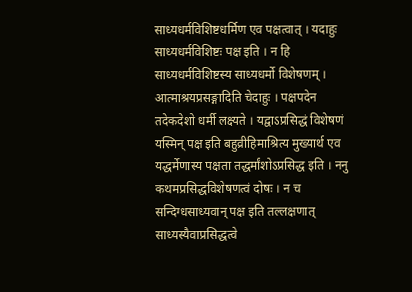साध्यधर्मविशिष्टधर्मिण एव पक्षत्वात् । यदाहुः साध्यधर्मविशिष्टः पक्ष इति । न हि साध्यधर्मविशिष्टस्य साध्यधर्मो विशेषणम् । आत्माश्रयप्रसङ्गादिति चेदाहुः । पक्षपदेन तदेकदेशो धर्मी लक्ष्यते । यद्वाऽप्रसिद्धं विशेषणं यस्मिन् पक्ष इति बहुव्रीहिमाश्रित्य मुख्यार्थ एव यद्धर्मेणास्य पक्षता तद्धर्मांशोऽप्रसिद्ध इति । ननु कथमप्रसिद्धविशेषणत्वं दोषः । न च सन्दिग्धसाध्यवान् पक्ष इति तल्लक्षणात् साध्यस्यैवाप्रसिद्धत्वे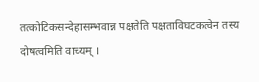तत्कोटिकसन्देहासम्भवान्न पक्षतेति पक्षताविघटकत्वेन तस्य दोषत्वमिति वाच्यम् ।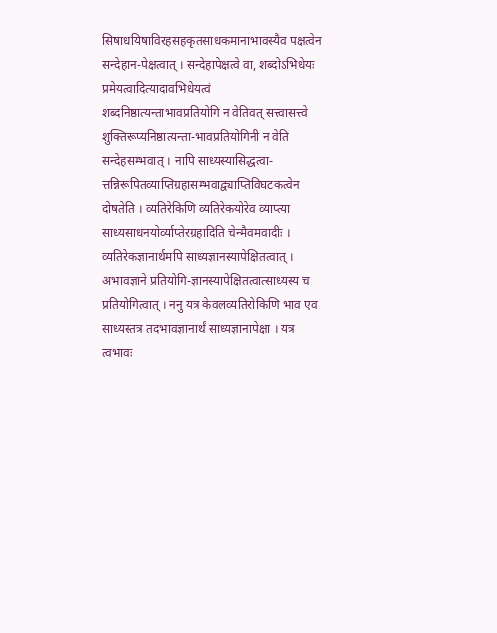सिषाधयिषाविरहसहकृतसाधकमानाभावस्यैव पक्षत्वेन सन्देहान-पेक्षत्वात् । सन्देहापेक्षत्वे वा, शब्दोऽभिधेयः प्रमेयत्वादित्यादावभिधेयत्वं शब्दनिष्ठात्यन्ताभावप्रतियोगि न वेतिवत् सत्त्वासत्त्वे शुक्तिरूप्यनिष्ठात्यन्ता-भावप्रतियोगिनी न वेति सन्देहसम्भवात् । नापि साध्यस्यासिद्धत्वा-त्तन्निरूपितव्याप्तिग्रहासम्भवाद्व्याप्तिविघटकत्वेन दोषतेति । व्यतिरेकिणि व्यतिरेकयोरेव व्याप्त्या साध्यसाधनयोर्व्याप्तेरग्रहादिति चेन्मैवमवादीः । व्यतिरेकज्ञानार्थमपि साध्यज्ञानस्यापेक्षितत्वात् । अभावज्ञाने प्रतियोगि-ज्ञानस्यापेक्षितत्वात्साध्यस्य च प्रतियोगित्वात् । ननु यत्र केवलव्यतिरोकिणि भाव एव साध्यस्तत्र तदभावज्ञानार्थं साध्यज्ञानापेक्षा । यत्र त्वभावः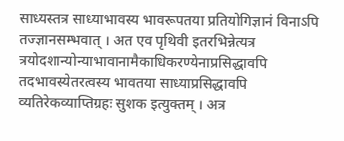साध्यस्तत्र साध्याभावस्य भावरूपतया प्रतियोगिज्ञानं विनाऽपि तज्ज्ञानसम्भवात् । अत एव पृथिवी इतरभिन्नेत्यत्र त्रयोदशान्योन्याभावानामैकाधिकरण्येनाप्रसिद्धावपि तदभावस्येतरत्वस्य भावतया साध्याप्रसिद्धावपि व्यतिरेकव्याप्तिग्रहः सुशक इत्युक्तम् । अत्र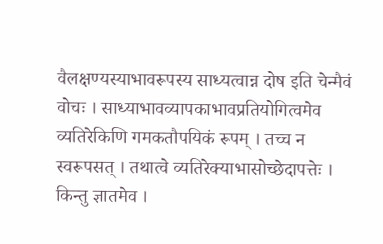वैलक्षण्यस्याभावरूपस्य साध्यत्वान्न दोष इति चेन्मैवं वोचः । साध्याभावव्यापकाभावप्रतियोगित्वमेव व्यतिरेकिणि गमकतौपयिकं रूपम् । तच्च न स्वरूपसत् । तथात्वे व्यतिरेक्याभासोच्छेदापत्तेः । किन्तु ज्ञातमेव ।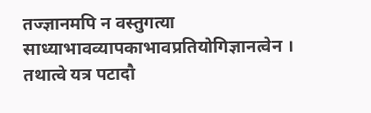तज्ज्ञानमपि न वस्तुगत्या साध्याभावव्यापकाभावप्रतियोगिज्ञानत्वेन । तथात्वे यत्र पटादौ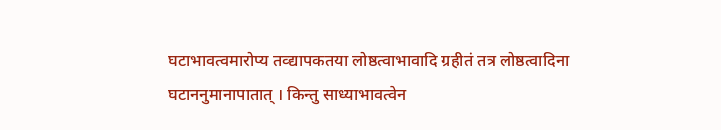घटाभावत्वमारोप्य तव्द्यापकतया लोष्ठत्वाभावादि ग्रहीतं तत्र लोष्ठत्वादिना घटाननुमानापातात् । किन्तु साध्याभावत्वेन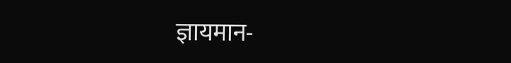ज्ञायमान-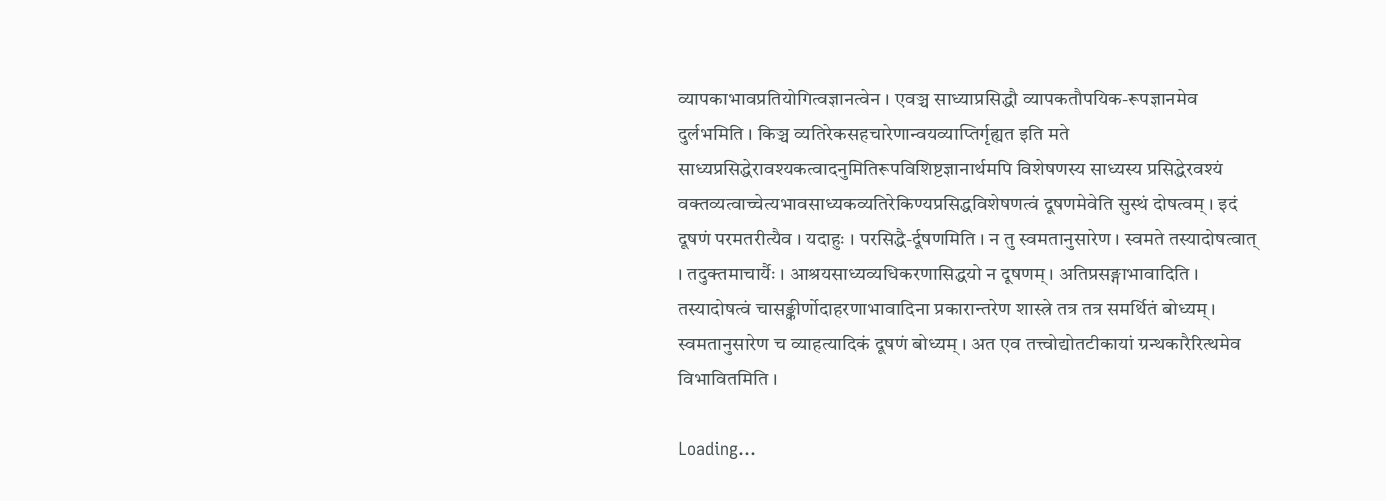व्यापकाभावप्रतियोगित्वज्ञानत्वेन । एवञ्च साध्याप्रसिद्धौ व्यापकतौपयिक-रूपज्ञानमेव दुर्लभमिति । किञ्च व्यतिरेकसहचारेणान्वयव्याप्तिर्गृह्यत इति मते साध्यप्रसिद्धेरावश्यकत्वादनुमितिरूपविशिष्टज्ञानार्थमपि विशेषणस्य साध्यस्य प्रसिद्धेरवश्यं वक्तव्यत्वाच्चेत्यभावसाध्यकव्यतिरेकिण्यप्रसिद्धविशेषणत्वं दूषणमेवेति सुस्थं दोषत्वम् । इदं दूषणं परमतरीत्यैव । यदाहुः । परसिद्धै-र्दूषणमिति । न तु स्वमतानुसारेण । स्वमते तस्यादोषत्वात् । तदुक्तमाचार्यैः । आश्रयसाध्यव्यधिकरणासिद्धयो न दूषणम् । अतिप्रसङ्गाभावादिति । तस्यादोषत्वं चासङ्कीर्णोदाहरणाभावादिना प्रकारान्तरेण शास्त्रे तत्र तत्र समर्थितं बोध्यम् । स्वमतानुसारेण च व्याहत्यादिकं दूषणं बोध्यम् । अत एव तत्त्वोद्योतटीकायां ग्रन्थकारैरित्थमेव विभावितमिति ।

Loading…